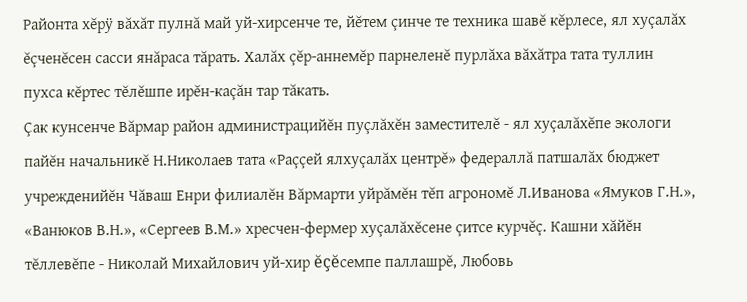Районта хĕрÿ вăхăт пулнă май уй-хирсенче те, йĕтем çинче те техника шавĕ кĕрлесе, ял хуçалăх ĕçченĕсен сасси янăраса тăрать. Халăх çĕр-аннемĕр парнеленĕ пурлăха вăхăтра тата туллин пухса кĕртес тĕлĕшпе ирĕн-каçăн тар тăкать.
Çак кунсенче Вăрмар район администрацийĕн пуçлăхĕн заместителĕ - ял хуçалăхĕпе экологи пайĕн начальникĕ Н.Николаев тата «Раççей ялхуçалăх центрĕ» федераллă патшалăх бюджет учрежденийĕн Чăваш Енри филиалĕн Вăрмарти уйрăмĕн тĕп агрономĕ Л.Иванова «Ямуков Г.Н.», «Ванюков В.Н.», «Сергеев В.М.» хресчен-фермер хуçалăхĕсене çитсе курчĕç. Кашни хăйĕн тĕллевĕпе - Николай Михайлович уй-хир ĕçĕсемпе паллашрĕ, Любовь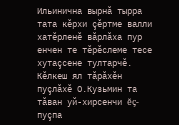Ильинична вырнă тырра тата кĕрхи çĕртме валли хатĕрленĕ вăрлăха пур енчен те тĕрĕслеме тесе хутаçсене тултарчĕ. Кĕлкеш ял тăрăхĕн пуçлăхĕ О.Кузьмин та тăван уй-хирсенчи ĕç-пуçпа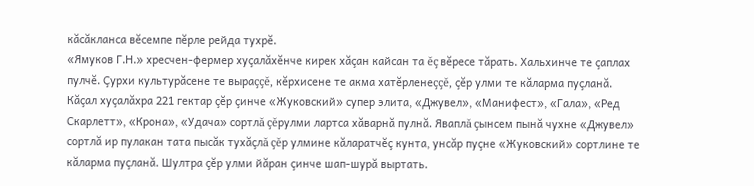кăсăкланса вĕсемпе пĕрле рейда тухрĕ.
«Ямуков Г.Н.» хресчен-фермер хуçалăхĕнче кирек хăçан кайсан та ĕç вĕресе тăрать. Хальхинче те çаплах пулчĕ. Çурхи культурăсене те выраççĕ, кĕрхисене те акма хатĕрленеççĕ, çĕр улми те кăларма пуçланă.
Кăçал хуçалăхра 221 гектар çĕр çинче «Жуковский» супер элита, «Джувел», «Манифест», «Гала», «Ред Скарлетт», «Крона», «Удача» сортлă çĕрулми лартса хăварнă пулнă. Яваплă çынсем пынă чухне «Джувел» сортлă ир пулакан тата пысăк тухăçлă çĕр улмине кăларатчĕç кунта, унсăр пуçне «Жуковский» сортлине те кăларма пуçланă. Шултра çĕр улми йăран çинче шап-шурă выртать.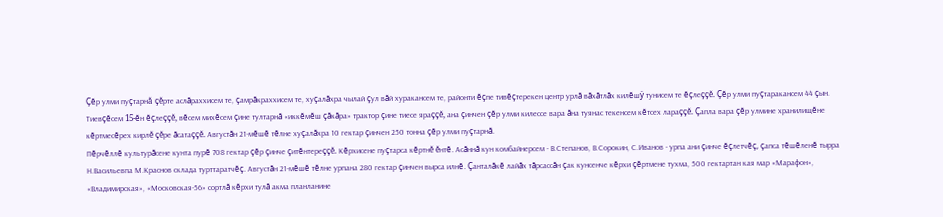Çĕр улми пуçтарнă çĕрте аслăраххисем те, çамрăкраххисем те, хуçалăхра чылай çул вăй хуракансем те, районти ĕçпе тивĕçтерекен центр урлă вăхăтлăх килĕшÿ тунисем те ĕçлеççĕ. Çĕр улми пуçтаракансем 44 çын. Тиевçĕсем 15-ĕн ĕçлеççĕ, вĕсем михĕсем çине тултарнă «иккĕмĕш çăкăра» трактор çине тиесе яраççĕ, ана çинчен çĕр улми килессе вара ăна туянас текенсем кĕтсех лараççĕ. Çапла вара çĕр улмине хранилищĕне кĕртмесĕрех кирлĕ çĕре ăсатаççĕ. Августăн 21-мĕшĕ тĕлне хуçалăхра 10 гектар çинчен 250 тонна çĕр улми пуçтарнă.
Пĕрчĕллĕ культурăсене кунта пурĕ 708 гектар çĕр çинче çитĕнтереççĕ. Кĕрхисене пуçтарса кĕртнĕ ĕнтĕ. Асăннă кун комбайнерсем - В.Степанов, В.Сорокин, С.Иванов - урпа ани çинче ĕçлетчĕç, çапса тĕшĕленĕ тырра Н.Васильевпа М.Краснов склада турттаратчĕç. Августăн 21-мĕшĕ тĕлне урпана 280 гектар çинчен вырса илнĕ. Çанталăкĕ лайăх тăрсассăн çак кунсенче кĕрхи çĕртмене тухма, 500 гектартан кая мар «Марафон», «Владимирская», «Московская-56» сортлă кĕрхи тулă акма планланине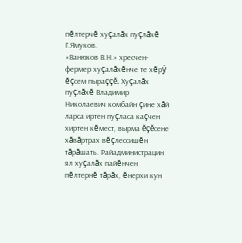пĕлтерчĕ хуçалăх пуçлăхĕ Г.Ямуков.
«Ванюков В.Н.» хресчен-фермер хуçалăхĕнче те хĕрÿ ĕçсем пыраççĕ. Хуçалăх пуçлăхĕ Владимир Николаевич комбайн çине хăй ларса иртен пуçласа каçчен хиртен кĕмест, вырма ĕçĕсене хăвăртрах вĕçлессишĕн тăрăшать. Райадминистрацин ял хуçалăх пайĕнчен пĕлтернĕ тăрăх, ĕнерхи кун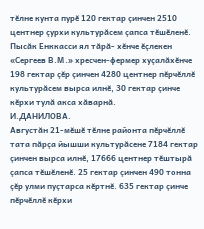тĕлне кунта пурĕ 120 гектар çинчен 2510 центнер çурхи культурăсем çапса тĕшĕленĕ.
Пысăк Енккасси ял тăрă- хĕнче ĕçлекен «Сергеев В.М.» хресчен-фермер хуçалăхĕнче 198 гектар çĕр çинчен 4280 центнер пĕрчĕллĕ культурăсем вырса илнĕ, 30 гектар çинче кĕрхи тулă акса хăварнă.
И.ДАНИЛОВА.
Августăн 21-мĕшĕ тĕлне районта пĕрчĕллĕ тата пăрçа йышши культурăсене 7184 гектар çинчен вырса илнĕ, 17666 центнер тĕштырă çапса тĕшĕленĕ. 25 гектар çинчен 490 тонна çĕр улми пуçтарса кĕртнĕ. 635 гектар çинче пĕрчĕллĕ кĕрхи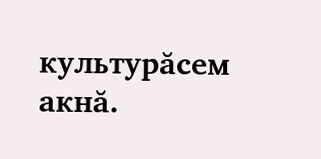культурăсем акнă.